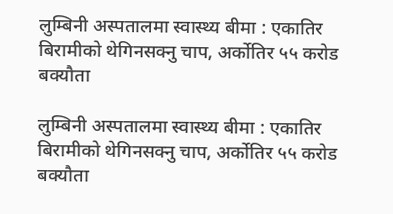लुम्बिनी अस्पतालमा स्वास्थ्य बीमा : एकातिर बिरामीको थेगिनसक्नु चाप, अर्कोतिर ५५ करोड बक्यौता

लुम्बिनी अस्पतालमा स्वास्थ्य बीमा : एकातिर बिरामीको थेगिनसक्नु चाप, अर्कोतिर ५५ करोड बक्यौता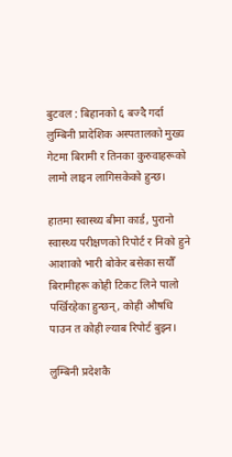बुटवल : बिहानको ६ बज्दै गर्दा लुम्बिनी प्रादेशिक अस्पतालको मुख्य गेटमा बिरामी र तिनका कुरुवाहरूको लामो लाइन लागिसकेको हुन्छ।

हातमा स्वास्थ्य बीमा कार्ड, पुरानो स्वास्थ्य परीक्षणको रिपोर्ट र निको हुने आशाको भारी बोकेर बसेका सयौँ बिरामीहरू कोही टिकट लिने पालो पर्खिरहेका हुन्छन्, कोही औषधि पाउन त कोही ल्याब रिपोर्ट बुझ्न।

लुम्बिनी प्रदेशकै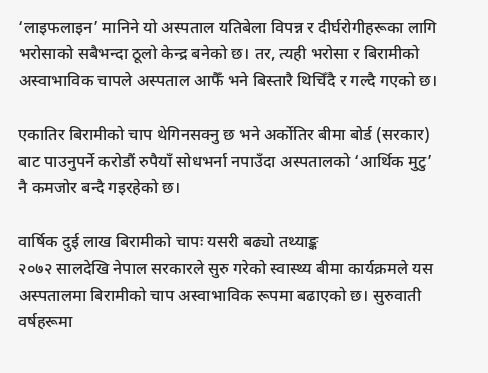‘लाइफलाइन’ मानिने यो अस्पताल यतिबेला विपन्न र दीर्घरोगीहरूका लागि भरोसाको सबैभन्दा ठूलो केन्द्र बनेको छ। तर, त्यही भरोसा र बिरामीको अस्वाभाविक चापले अस्पताल आफैँ भने बिस्तारै थिचिँदै र गल्दै गएको छ।

एकातिर बिरामीको चाप थेगिनसक्नु छ भने अर्कोतिर बीमा बोर्ड (सरकार) बाट पाउनुपर्ने करोडौं रुपैयाँ सोधभर्ना नपाउँदा अस्पतालको ‘आर्थिक मुटु’ नै कमजोर बन्दै गइरहेको छ।

वार्षिक दुई लाख बिरामीको चापः यसरी बढ्यो तथ्याङ्क
२०७२ सालदेखि नेपाल सरकारले सुरु गरेको स्वास्थ्य बीमा कार्यक्रमले यस अस्पतालमा बिरामीको चाप अस्वाभाविक रूपमा बढाएको छ। सुरुवाती वर्षहरूमा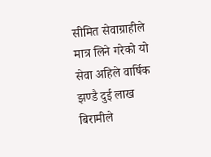सीमित सेवाग्राहीले मात्र लिने गरेको यो सेवा अहिले वार्षिक झण्डै दुई लाख बिरामीले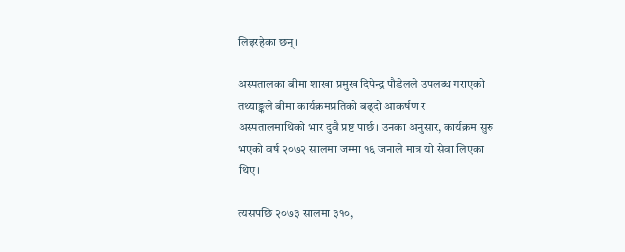लिइरहेका छन्।

अस्पतालका बीमा शाखा प्रमुख दिपेन्द्र पौडेलले उपलब्ध गराएको तथ्याङ्कले बीमा कार्यक्रमप्रतिको बढ्दो आकर्षण र अस्पतालमाथिको भार दुवै प्रष्ट पार्छ। उनका अनुसार, कार्यक्रम सुरु भएको वर्ष २०७२ सालमा जम्मा १६ जनाले मात्र यो सेवा लिएका थिए।

त्यसपछि २०७३ सालमा ३१०,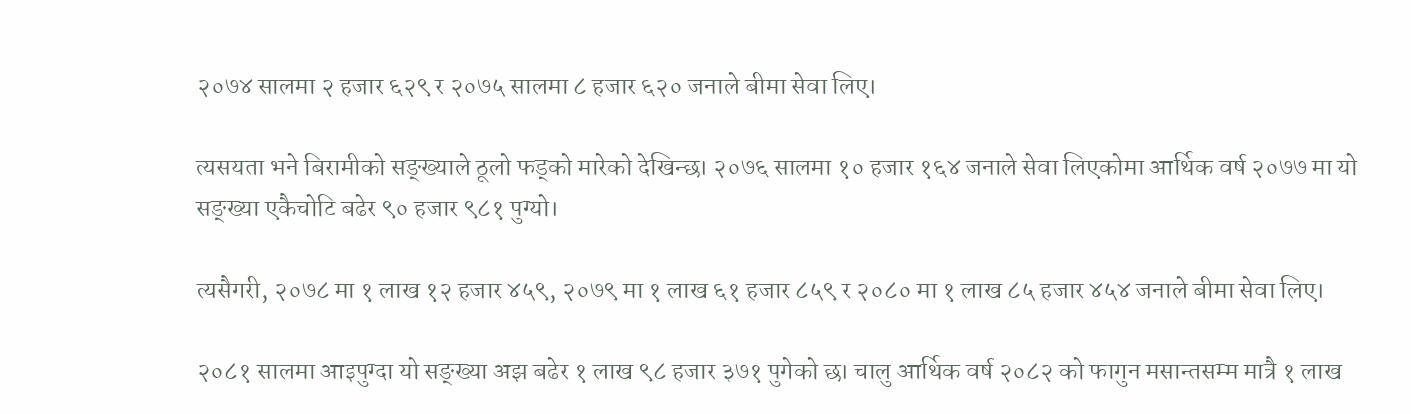२०७४ सालमा २ हजार ६२९ र २०७५ सालमा ८ हजार ६२० जनाले बीमा सेवा लिए।

त्यसयता भने बिरामीको सङ्ख्याले ठूलो फड्को मारेको देखिन्छ। २०७६ सालमा १० हजार १६४ जनाले सेवा लिएकोमा आर्थिक वर्ष २०७७ मा यो सङ्ख्या एकैचोटि बढेर ९० हजार ९८१ पुग्यो।

त्यसैगरी, २०७८ मा १ लाख १२ हजार ४५९, २०७९ मा १ लाख ६१ हजार ८५९ र २०८० मा १ लाख ८५ हजार ४५४ जनाले बीमा सेवा लिए।

२०८१ सालमा आइपुग्दा यो सङ्ख्या अझ बढेर १ लाख ९८ हजार ३७१ पुगेको छ। चालु आर्थिक वर्ष २०८२ को फागुन मसान्तसम्म मात्रै १ लाख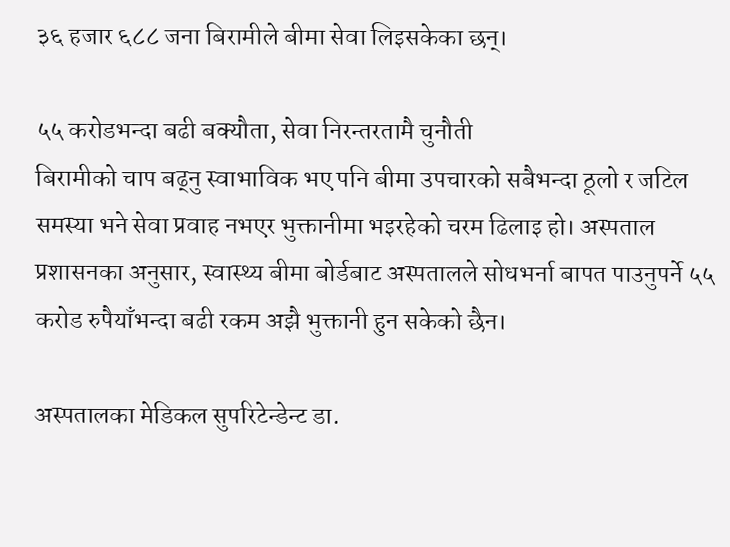३६ हजार ६८८ जना बिरामीले बीमा सेवा लिइसकेका छन्।

५५ करोडभन्दा बढी बक्यौता, सेवा निरन्तरतामै चुनौती
बिरामीको चाप बढ्नु स्वाभाविक भए पनि बीमा उपचारको सबैभन्दा ठूलो र जटिल समस्या भने सेवा प्रवाह नभएर भुक्तानीमा भइरहेको चरम ढिलाइ हो। अस्पताल प्रशासनका अनुसार, स्वास्थ्य बीमा बोर्डबाट अस्पतालले सोधभर्ना बापत पाउनुपर्ने ५५ करोड रुपैयाँभन्दा बढी रकम अझै भुक्तानी हुन सकेको छैन।

अस्पतालका मेडिकल सुपरिटेन्डेन्ट डा.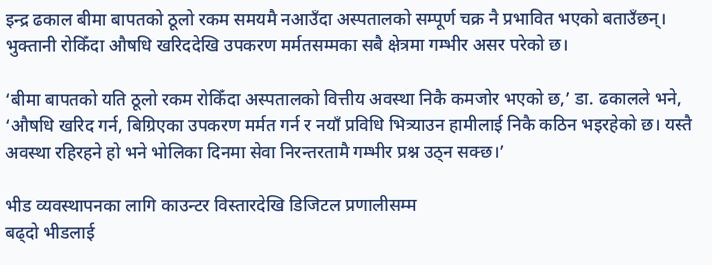इन्द्र ढकाल बीमा बापतको ठूलो रकम समयमै नआउँदा अस्पतालको सम्पूर्ण चक्र नै प्रभावित भएको बताउँछन्। भुक्तानी रोकिँदा औषधि खरिददेखि उपकरण मर्मतसम्मका सबै क्षेत्रमा गम्भीर असर परेको छ।

‘बीमा बापतको यति ठूलो रकम रोकिँदा अस्पतालको वित्तीय अवस्था निकै कमजोर भएको छ,’ डा. ढकालले भने, ‘औषधि खरिद गर्न, बिग्रिएका उपकरण मर्मत गर्न र नयाँ प्रविधि भित्र्याउन हामीलाई निकै कठिन भइरहेको छ। यस्तै अवस्था रहिरहने हो भने भोलिका दिनमा सेवा निरन्तरतामै गम्भीर प्रश्न उठ्न सक्छ।’

भीड व्यवस्थापनका लागि काउन्टर विस्तारदेखि डिजिटल प्रणालीसम्म
बढ्दो भीडलाई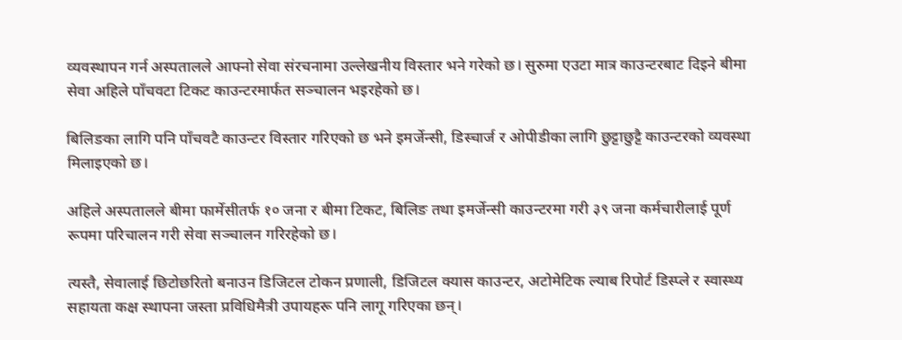व्यवस्थापन गर्न अस्पतालले आफ्नो सेवा संरचनामा उल्लेखनीय विस्तार भने गरेको छ। सुरुमा एउटा मात्र काउन्टरबाट दिइने बीमा सेवा अहिले पाँचवटा टिकट काउन्टरमार्फत सञ्चालन भइरहेको छ।

बिलिङका लागि पनि पाँचवटै काउन्टर विस्तार गरिएको छ भने इमर्जेन्सी, डिस्चार्ज र ओपीडीका लागि छुट्टाछुट्टै काउन्टरको व्यवस्था मिलाइएको छ।

अहिले अस्पतालले बीमा फार्मेसीतर्फ १० जना र बीमा टिकट, बिलिङ तथा इमर्जेन्सी काउन्टरमा गरी ३९ जना कर्मचारीलाई पूर्ण रूपमा परिचालन गरी सेवा सञ्चालन गरिरहेको छ।

त्यस्तै, सेवालाई छिटोछरितो बनाउन डिजिटल टोकन प्रणाली, डिजिटल क्यास काउन्टर, अटोमेटिक ल्याब रिपोर्ट डिस्प्ले र स्वास्थ्य सहायता कक्ष स्थापना जस्ता प्रविधिमैत्री उपायहरू पनि लागू गरिएका छन्।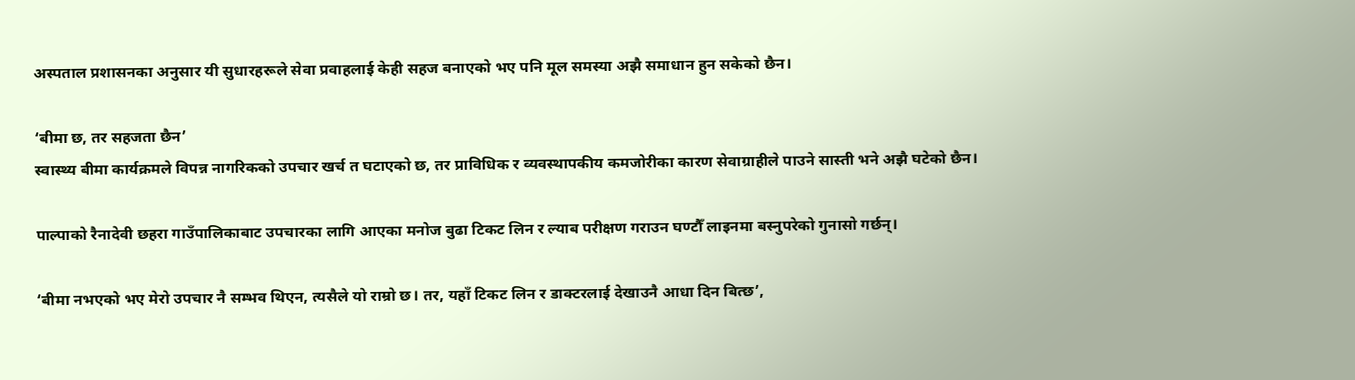अस्पताल प्रशासनका अनुसार यी सुधारहरूले सेवा प्रवाहलाई केही सहज बनाएको भए पनि मूल समस्या अझै समाधान हुन सकेको छैन।

‘बीमा छ, तर सहजता छैन’
स्वास्थ्य बीमा कार्यक्रमले विपन्न नागरिकको उपचार खर्च त घटाएको छ, तर प्राविधिक र व्यवस्थापकीय कमजोरीका कारण सेवाग्राहीले पाउने सास्ती भने अझै घटेको छैन।

पाल्पाको रैनादेवी छहरा गाउँपालिकाबाट उपचारका लागि आएका मनोज बुढा टिकट लिन र ल्याब परीक्षण गराउन घण्टौँ लाइनमा बस्नुपरेको गुनासो गर्छन्।

‘बीमा नभएको भए मेरो उपचार नै सम्भव थिएन, त्यसैले यो राम्रो छ। तर, यहाँ टिकट लिन र डाक्टरलाई देखाउनै आधा दिन बित्छ’,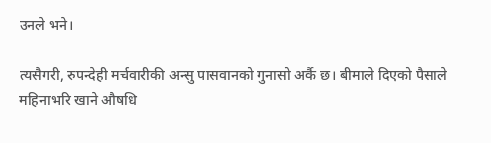उनले भने।

त्यसैगरी, रुपन्देही मर्चवारीकी अन्सु पासवानको गुनासो अर्कै छ। बीमाले दिएको पैसाले महिनाभरि खाने औषधि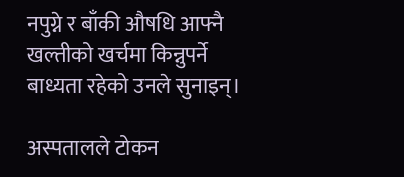नपुग्ने र बाँकी औषधि आफ्नै खल्तीको खर्चमा किन्नुपर्ने बाध्यता रहेको उनले सुनाइन्।

अस्पतालले टोकन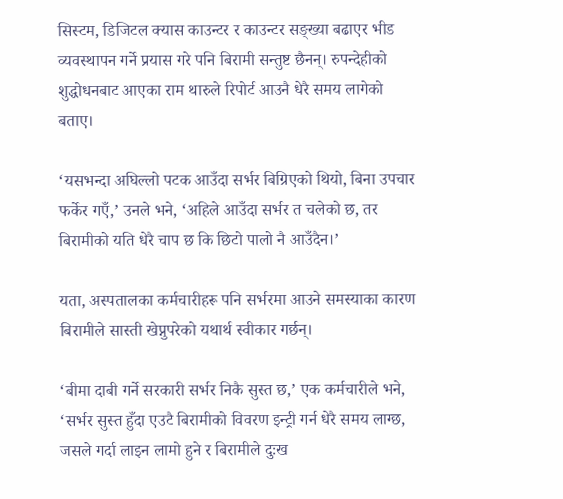सिस्टम, डिजिटल क्यास काउन्टर र काउन्टर सङ्ख्या बढाएर भीड व्यवस्थापन गर्ने प्रयास गरे पनि बिरामी सन्तुष्ट छैनन्। रुपन्देहीको शुद्धोधनबाट आएका राम थारुले रिपोर्ट आउनै धेरै समय लागेको बताए।

‘यसभन्दा अघिल्लो पटक आउँदा सर्भर बिग्रिएको थियो, बिना उपचार फर्केर गएँ,’ उनले भने, ‘अहिले आउँदा सर्भर त चलेको छ, तर बिरामीको यति धेरै चाप छ कि छिटो पालो नै आउँदैन।’

यता, अस्पतालका कर्मचारीहरू पनि सर्भरमा आउने समस्याका कारण बिरामीले सास्ती खेप्नुपरेको यथार्थ स्वीकार गर्छन्।

‘बीमा दाबी गर्ने सरकारी सर्भर निकै सुस्त छ,’ एक कर्मचारीले भने, ‘सर्भर सुस्त हुँदा एउटै बिरामीको विवरण इन्ट्री गर्न धेरै समय लाग्छ, जसले गर्दा लाइन लामो हुने र बिरामीले दुःख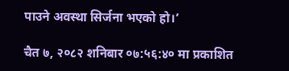पाउने अवस्था सिर्जना भएको हो।’

चैत ७, २०८२ शनिबार ०७:५६:४० मा प्रकाशित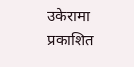उकेरामा प्रकाशित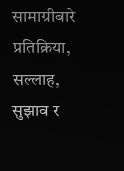सामाग्रीबारे प्रतिक्रिया, सल्लाह, सुझाव र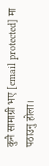कुनै सामाग्री भए [email protected] मा पठाउनु होला।